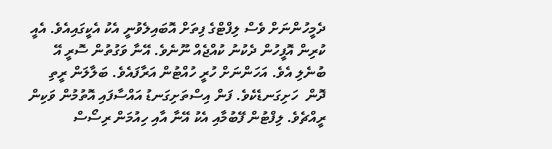ދެމީހުންނަށް ވެސް ލިފްޓްގެ ފިތަށް އޮބައިލެވުނީ އެކު އެކީގައިއެވެ. އެއީ ކުރިން އޮފީހުން ދެކުނު ކުއްޖެއް ނޫނެވެ. އޭނާ ވަގުތުން ސޮރީ އޭ ބުނެލި އެވެ. އަހަންނަށް ހުރީ ހުއްޓުން އަރާފައެވެ. ބަލާލަން ރީތި ދޮން  ހަށިގަނޑެކެވެ. ފަން އިސްތަށިގަނޑު އައްސާފައި އޮތުމުން ވަކިން ރީއްޗެވެ. ލިފްޓުން ފޭބުމާއި އެކު އޭނާ އާއި ހިއުމަން ރިސޯސް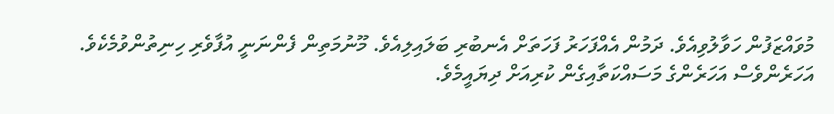މުވައްޒަފުން ހަވާލުވިއެވެ. ދަމުން އެއްފަހަރު ފަހަތަށް އެނބުރި ބަލައިލިއެވެ. މޫނުމަތިން ފެންނަނީ އުފާވެރި ހިނިތުންވުމެކެވެ. އަހަރެންވެސް އަހަރެންގެ މަސައްކަތާއިގެން ކުރިއަށް ދިޔައީމެވެ.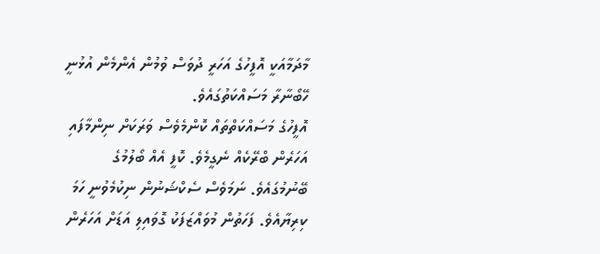މާދަމާއަކީ އޮފީހުގެ އަހަރީ ދުވަސް ވުމުން އެންމެން އުޅުނީ ހޭބޯނާރާ މަސައްކަތުގައެވެ.
އޮފީހުގެ މަސައްކަތްތައް ކޮންމެވެސް ވަރަކަށް ނިންމާފައި އަހަރެން ބްރޭކެއް ނެގީމެވެ. ކޮފީ އެއް ބޯލުމުގެ ބޭނުމުގައެވެ. ނަމަވެސް ސެކްޝަނުން ނިކުމެވުނީ ހަމަ ކިރިޔާއެވެ. ފަހަތުން މުވައްޒަފަކު ގޮވައިލި އަޑަށް އަހަރެން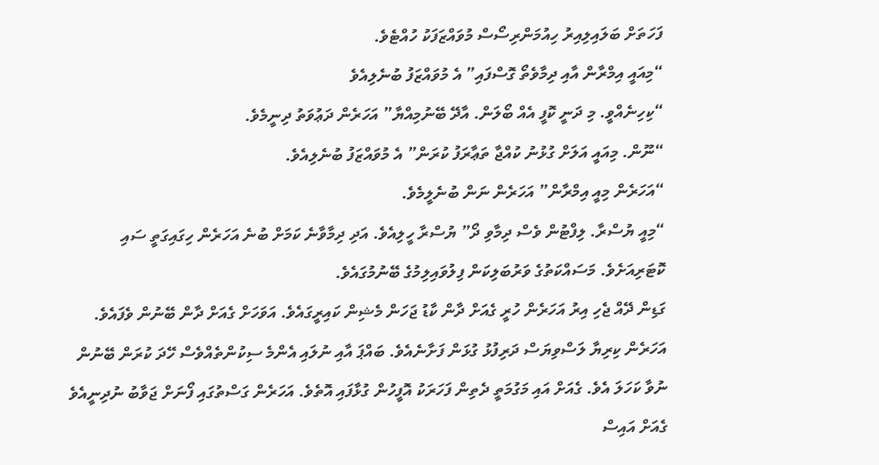ފަހަތަށް ބަލައިލިއިރު ހިއުމަންރިސޯސް މުވައްޒަފަކު ހުއްޓެވެ.
“މިއައީ އިމްރާން އާއި ދިމާވެތޯ ގޮސްފައި” އެ މުވައްޒަފު ބުނެލިއެވެ
“ކިހިނެއްވީ. މި ދަނީ ކޮފީ އެއް ބޯލަން. އާދޭ ބޭނުމިއްޔާ” އަހަރެން ދަޢުވަތު ދިނީމެވެ.
“ނޫން. މިއައީ އަލަށް ގުޅުނު ކުއްޖާ ތަޢާރަފު ކުރަން” އެ މުވައްޒަފު ބުނެލިއެވެ.
“އަހަރެން މިއީ އިމްރާން” އަހަރެން ނަން ބުނެލީމެވެ.
“މިއީ ޔުސްރާ. ލިފްޓުން ވެސް ދިމާވި ދޯ” ޔުސްރާ ހީލިއެވެ. އަދި ދިމާވާނެ ކަމަށް ބުނެ އަހަރެން ހިގައިގަތީ ސައި ކޮޓަރިއަށެވެ. މަސައްކަތުގެ ވަރުބަލިކަން ފިލުވައިލިމުގެ ބޭނުމުގައެވެ.
ގަޑިން ދޭއް ޖެހި އިރު އަހަރެން ހުރީ ގެއަށް ދާން ކާޑު ޖަހަން މެޝިން ކައިރީގައެވެ. އަވަހަށް ގެއަށް ދާން ބޭނުން ވެފައެވެ. އަހަރެން ކިރިޔާ ލަސްވިޔަސް ދަރިފުޅު ގުޅަން ފަށާނެއެވެ. ބައްޕަ އާއި ނުލައި އެންމެ ސިކުންތެއްވެސް ހޭދަ ކުރަން ބޭނުން ނުވާ ކަހަލަ އެވެ. ގެއަށް އައި މަގުމަތީ ދެތިން ފަހަރަކު އޮފީހުން ގުޅާފައި އޮތެވެ. އަހަރެން ގަސްތުގައި ފޯނަށް ޖަވާބު ނުދިނީއެވެ ގެއަށް އައިސް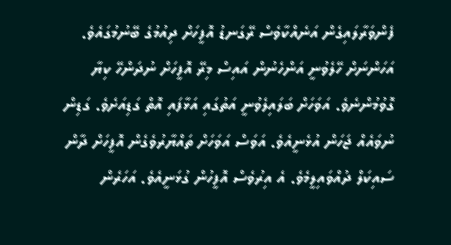ފެންވަރާލައިގެން އަނެއްކާވެސް ރޭގަނޑު އޮފީހަށް ދިއުމުގެ ބޭނުމުގައެވެ.
އަހަންނަށް ހޭލެވުނީ އަންހެނުން އައިސް މިރޭ އޮފީހަށް ނުދަންހޭ ކިޔާ ގޮވުމުންނެވެ. އަވަހަށް ބަލައިލެވުނީ އަތުގައި އަޅާފައި އޮތް ގަޑިއަށެވެ. ގަޑިން ނުވައެއް ޖަހަން އުޅެނީއެވެ. އަވަސް އަވަހަށް ތައްޔާރުވެގެން އޮފީހަށް ދާން ސައިކަލް ދުއްވައިލީމެވެ. އެ އިރުވެސް އޮފީހުން ގުޅަނީއެވެ. އަހަރެން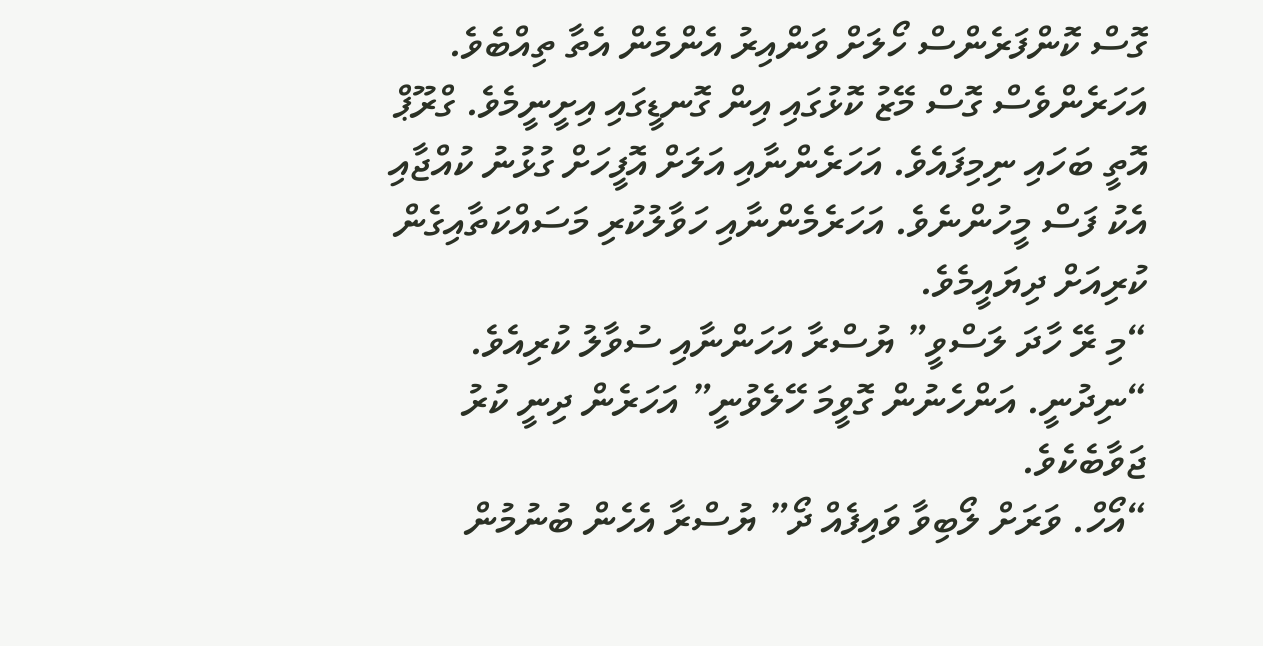ގޮސް ކޮންފަރެންސް ހޯލަށް ވަންއިރު އެންމެން އެތާ ތިއްބެވެ. އަހަރެންވެސް ގޮސް މޭޒު ކޮޅުގައި އިން ގޮނޑީގައި އިށީނީމެވެ. ގްރޫޕް އޮތީ ބަހައި ނިމިފައެވެ. އަހަރެންނާއި އަލަށް އޮފީހަށް ގުޅުނު ކުއްޖާއި އެކު ފަސް މީހުންނެވެ. އަހަރެމެންނާއި ހަވާލުކުރި މަސައްކަތާއިގެން ކުރިއަށް ދިޔައީމެވެ.
“މި ރޭ ހާދަ ލަސްވީ” ޔުސްރާ އަހަންނާއި ސުވާލު ކުރިއެވެ.
“ނިދުނީ. އަންހެނުން ގޮވީމަ ހޭލެވުނީ” އަހަރެން ދިނީ ކުރު ޖަވާބެކެވެ.
“އޯހް. ވަރަށް ލޯބިވާ ވައިފެއް ދޯ” ޔުސްރާ އެހެން ބުނުމުން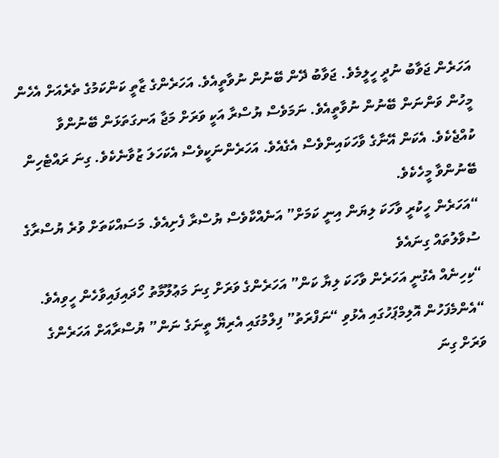އަހަރެން ޖަވާބު ނުދީ ހީލީމެވެ. ޖަވާބު ދޭން ބޭނުން ނުވާތީއެވެ. އަހަރެންގެ ޒާތީ ކަންކަމުގެ ތެރެއަށް އެހެން މީހުން ވަންނަން ބޭނުން ނުވާތީއެވެ. ނަމަވެސް ޔުސްރާ އަކީ ވަރަށް މަޖާ އަނގަތަޅަން ބޭނުންވާ ކުއްޖެކެވެ. އެކަން އޭނާގެ ވާހަކައިންވެސް އެގެއެވެ. އަހަރެންނަކީވެސް އެކަހަލަ ޒުވާނެކެވެ. ގިނަ ރައްޓެހިން ބޭނުންވާ މީހެކެވެ.
“އަހަރެން ހީކުރީ ވާހަކަ ލިޔަން އިނީ ކަމަށް” އަނެއްކާވެސް ޔުސްރާ ފެށިއެވެ. މަސައްކަތަށް ވުރެ ޔުސްރާގެ ސުވާލުތައް ގިނައެވެ
“ކިހިނެއް އެގުނީ އަހަރެން ވާހަކަ ލިޔާ ކަން” އަހަރެންގެ ވަރަށް ގިނަ މަޢުލޫމާތު ހޯދައިފައިވާހެން ހީވިއެވެ.
“އެންމެފަހުން އޮލިމްޕަހުގައި އެޅުވި “ނަފްރަތު” ފިލްމުގައި އެރިޔޭ ތީނަގެ ނަން” ޔުސްރާއަށް އަހަރެންގެ ވަރަށް ގިނަ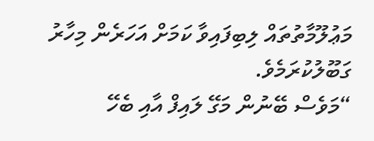މަޢުލޫމާތުތައް ލިބިފައިވާ ކަމަށް އަހަރެން މިހާރު ގަބޫލުކުރަމެވެ.
“މަވެސް ބޭނުން މަގޭ ލައިފް އާއި ބެހޭ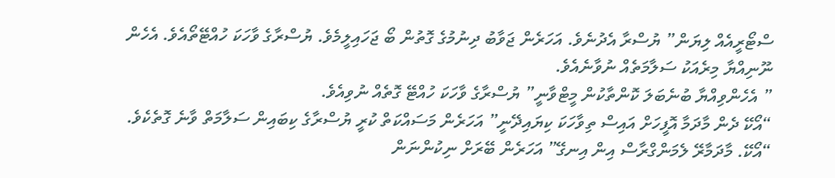ސްޓޯރީއެއް ލިޔަން” ޔުސްރާ އެދުނެވެ. އަހަރެން ޖަވާބު ދިނުމުގެ ގޮތުން ބޯ ޖަހައިލީމެވެ. ޔުސްރާގެ ވާހަކަ ހުއްޓޭތޯއެވެ. އެހެން ނޫނިއްޔާ މިރެއަކު ސަލާމަތެއް ނުވާނެއެވެ.
” އެހެންވިއްޔާ ބުނެބަލަ ކޮންތާކުން މީޓްވާނީ” ޔުސްރާގެ ވާހަކަ ހުއްޓޭ ގޮތެއް ނުވިއެވެ.
“އޯކޭ ދެން މާދަމާ އޮފީހަށް އައިސް ތިވާހަކަ ކިޔައިދޭނީ” އަހަރެން މަސައްކަތް ކުރީ ޔުސްރާގެ ކިބައިން ސަލާމަތް ވާނެ ގޮތެކެވެ.
“އޯކޭ. މާދަމާރޭ ލެމަންގްރާސް އިން އިނގޭ” އަހަރެން ބޭރަށް ނިކުންނަން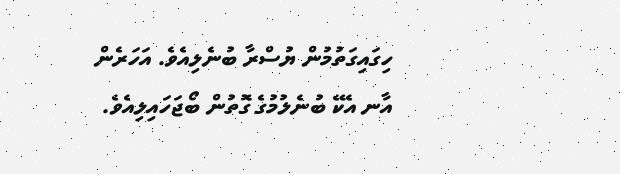ހިގައިގަތުމުން ޔުސްރާ ބުނެލިއެވެ. އަހަރެން އާނ އެކޭ ބުނެލުމުގެ ގޮތުން ބޯޖަހައިލިއެވެ.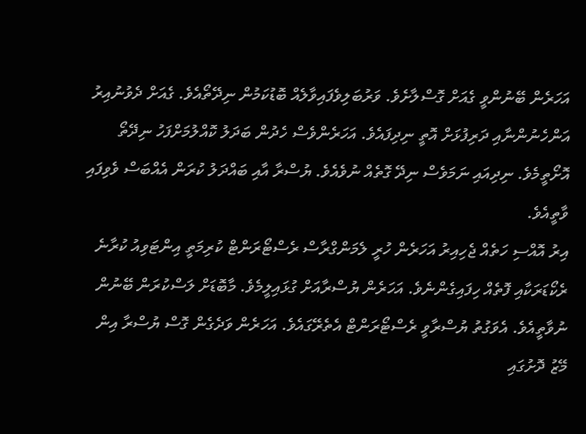އަހަރެން ބޭނުންވީ ގެއަށް ގޮސްލާށެވެ. ވަރުބަލިވެފައިވާލެއް ބޮޑުކަމުން ނިދޭތޯއެވެ. ގެއަށް ދެވުނުއިރު އަންހެނުންނާއި ދަރިފުޅަށް އޮތީ ނިދިފައެވެ. އަހަރެންވެސް ހެދުން ބަދަލު ކޮއްލުމަށްފަހު ނިދޭތޯ އޮށޯތީމެވެ. ނިދިއައި ނަމަވެސް ނިދޭ ގޮތެއް ނުވެއެވެ. ޔުސްރާ އާއި ބައްދަލު ކުރަން އެއްބަސް ވެވިފައި ވާތީއެވެ.
އިރު އޮއްސި ހަތެއް ޖެހިއިރު އަހަރެން ހުރީ ލެމަންގްރާސް ރެސްޓޯރަންޓް ކުރިމަތީ އިންޓަވިއު ކުރާނެ ރެކޯޑަރަކާއި ފޮތެއް ހިފައިގެންނެވެ. އަހަރެން ޔުސްރާއަށް ގުޅައިލީމެވެ. މާބޮޑަށް ލަސްކުރަން ބޭނުން ނުވާތީއެވެ. އެވަގުތު ޔުސްރާވީ ރެސްޓޯރަންޓް އެތެރޭގައެވެ. އަހަރެން ވަދެގެން ގޮސް ޔުސްރާ އިން މޭޒު ދޮށުގައި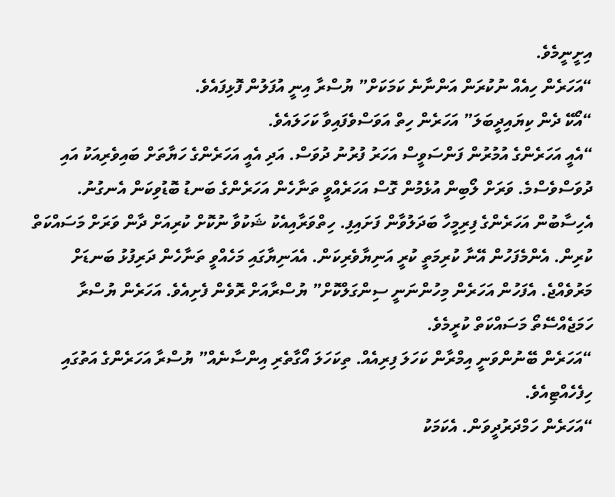އިށީނީމެވެ.
“އަހަރެން ހިއެއް ނުކުރަން އަންނާނެ ކަމަކަށް” ޔުސްރާ އިނީ އުފަލުން ފޮޅިފައެވެ.
“އޯކޭ ދެން ކިޔައިދީބަލަ” އަހަރެން ހިތް އަވަސްވެފައިވާ ކަހަލައެވެ.
“އެއީ އަހަރެންގެ އުމުރުން ފަންސަވީސް އަހަރު ފުރުނު ދުވަސް. އަދި އެއީ އަހަރެންގެ ހަޔާތަށް ބައިވެރިއަކު އައި ދުވަސްވެސްމެ. ވަރަށް ލޯބިން އުޅެމުން ގޮސް އަހަރެއްވީ ތަނާހެން އަހަރެންގެ ބަނޑު ބޮޑުވިކަން އެނގުނު. އެހިސާބުން އަހަރެންގެ ފިރިމީހާ ބަދަލުވާން ފަށައިފި. ހިތްވަރާއިއެކު ޝަކުވާ ނުކޮށް ކުރިއަށް ދާން ވަރަށް މަސައްކަތް ކުރިން. އެންމެފަހުން އޭނާ ކުރިމަތީ ކުރީ އަނިޔާވެރިކަން. އެއަނިޔާގައި މަހެއްވީ ތަނާހެން ދަރިފުޅު ބަނޑަށް މަރުވެއްޖެ. އެފަހުން އަހަރެން މިހުންނަނީ ސިންގަލްކޮށް” ޔުސްރާއަށް ރޮވެން ފެށިއެވެ. އަހަރެން ޔުސްރާ ހަމަޖެއްސޭތޯ މަސައްކަތް ކުރީމެވެ.
“އަހަރެން ބޭނުންވަނީ އިމްރާން ކަހަލަ ފިރިއެއް. ތިކަހަލަ އޯގާތެރި އިންސާނެއް” ޔުސްރާ އަހަރެންގެ އަތުގައި ހިފެހެއްޓިއެވެ.
“އަހަރެން ހަމްދަރުދީވަން. އެކަމަކު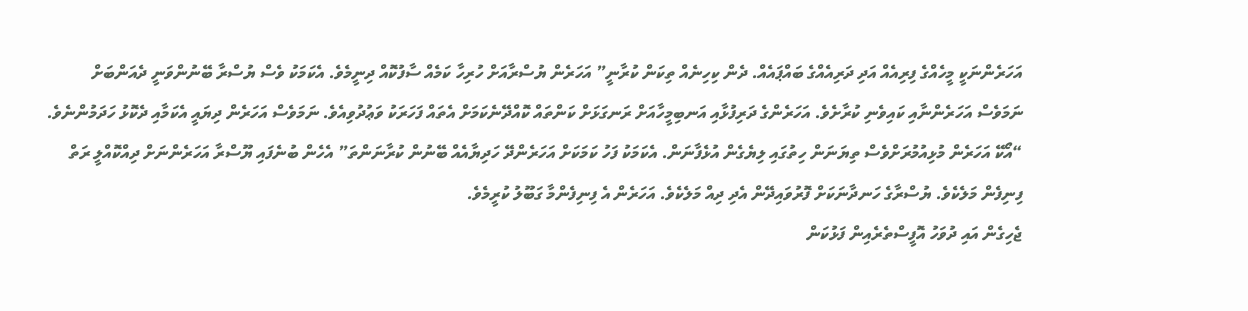އަހަރެންނަކީ މީހެއްގެ ފިރިއެއް އަދި ދަރިއެއްގެ ބައްޕައެއް. ދެން ކިހިނެއް ތިކަން ކުރާނީ” އަހަރެން ޔުސްރާއަށް ހުރިހާ ކަމެއް ސާފުކޮއް ދިނީމެވެ. އެކަމަކު ވެސް ޔުސްރާ ބޭނުންވަނީ ދެއަންބަށް ނަމަވެސް އަހަރެންނާއި ކައިވެނި ކުރާށެވެ. އަހަރެންގެ ދަރިފުޅާއި އަނބިމީހާއަށް ރަނގަޅަށް ކަންތައް ކޮއްދޭނެކަމަށް އެތައް ފަހަރަކު ވަޢުދުވިއެވެ. ނަމަވެސް އަހަރެން ދިޔައީ އެކަމާއި ދެކޮޅު ހަދަމުންނެވެ.
“އޯކޭ އަހަރެން މުޅިއުމުރަށްވެސް ތިޔަނަން ހިތުގައި ލިޔެގެން އުޅެފާނަން. އެކަމަކު ފަހު ކަމަކަށް އަހަރެންދޭ ހަދިޔާއެއް ބޭނުން ކުރާނަންތަ” އެހެން ބުނެފައި ޔޫސްރާ އަހަރެންނަށް ދިއްކޮއްލީ ރަތް ފިނިފެން މަލެކެވެ. ޔުސްރާގެ ހަނދާނަކަށް ފޮރުވައިދޭން އެދި ދިއް މަލެކެވެ. އަހަރެން އެ ފިނިފެންމާ ގަބޫލު ކުރީމެވެ.
ޖެހިގެން އައި ދުވަހު އޮފީސްތެރެއިން ފަޅުކަން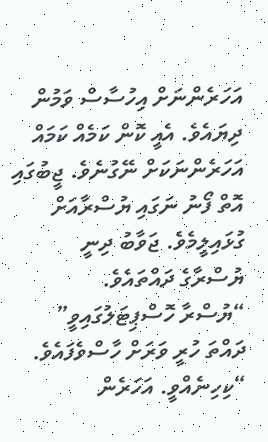އަހަރެންނަށް އިހުސާސް ވަމުން ދިޔައެވެ. އެއީ ކޮން ކަމެއް ކަމައް އަހަރެންނަކަށް ނޭގުނެވެ. ޖީބުގައި އޮތް ފޯނު ނަގައި ޔުސްރާއަށް ގުޅައިލީމެވެ. ޖަވާބު ދިނީ ޔުސްރާގެ ދައްތައެވެ.
“ޔުސްރާ ހޮސްޕިޓަލުގައިވީ” ދައްތަ ހުރީ ވަރަށް ހާސްވެފައެވެ.
“ކިހިނެއްވީ. އަހަރެން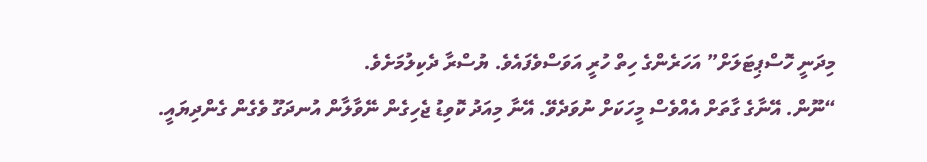މިދަނީ ހޮސްޕިޓަލަށް” އަހަރެންގެ ހިތް ހުރީ އަވަސްވެފައެވެ. ޔުސްރާ ދެކިލުމަށެވެ.
“ނޫން. އޭނާގެ ގާތަށް އެއްވެސް މީހަކަށް ނުވަދެވޭ. އޭނާ މިއަދު ކޮވިޑު ޖެހިގެން ނޭވާލާން އުނދަގޫ ވެގެން ގެންދިޔައީ.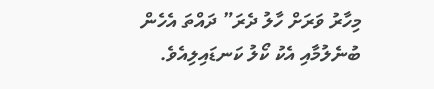މިހާރު ވަރަށް ހާލު ދެރަ” ދައްތަ އެހެން ބުނެލުމާއި އެކު ކޯލު ކަނޑައިލިއެވެ.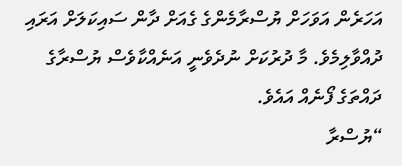އަހަރެން އަވަހަށް ޔުސްރާމެންގެ ގެއަށް ދާން ސައިކަލަށް އަރައި ދުއްވާލިމެވެ. މާ ދުރުކަށް ނުދެވެނީ އަނެއްކާވެސް ޔުސްރާގެ ދައްތަގެ ފޯނެއް އައެވެ.
“ޔުސްރާ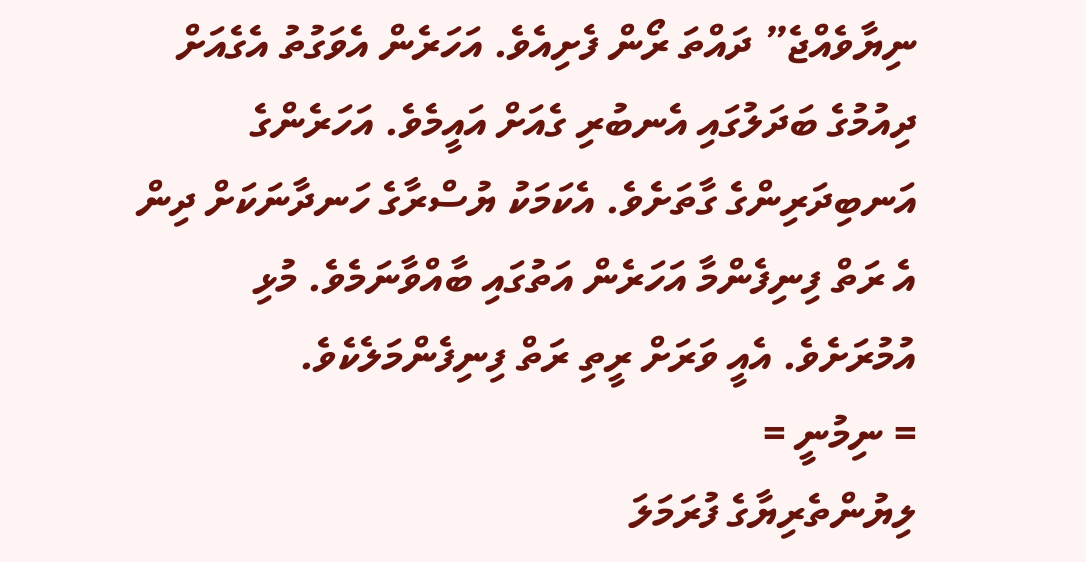ނިޔާވެއްޖެ” ދައްތަ ރޯން ފެށިއެވެ. އަހަރެން އެވަގުތު އެގެއަށް ދިއުމުގެ ބަދަލުގައި އެނބުރި ގެއަށް އައީމެވެ. އަހަރެންގެ އަނބިދަރިންގެ ގާތަށެވެ. އެކަމަކު ޔުސްރާގެ ހަނދާނަކަށް ދިން އެ ރަތް ފިނިފެންމާ އަހަރެން އަތުގައި ބާއްވާނަމެވެ. މުޅި އުމުރަށެވެ. އެއީ ވަރަށް ރީތި ރަތް ފިނިފެންމަލެކެވެ.
= ނިމުނީ =
ލިޔުންތެރިޔާގެ ފުރަމަލަ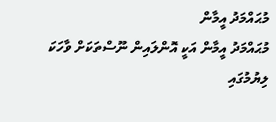މުޙައްމަދު އީމާން
މުޙައްމަދު އީމާން އަކީ އޮންލައިން ނޫސްތަކަށް ވާހަކަ ލިޔުމުގައި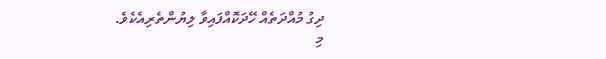ދިގު މުއްދަތެއް ހޭދަކޮއްފައިވާ ލިޔުންތެރިއެކެވެ.
މި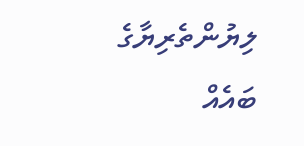ލިޔުންތެރިޔާގެ ބައެއް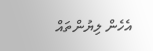އެހެން ލިޔުންތައް